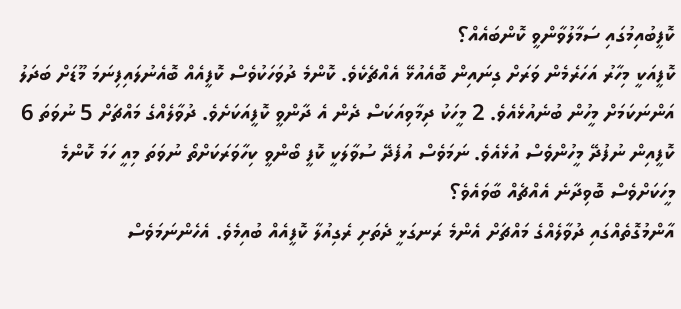ކޮފީބުއިމުގައި ސަމާލުވާންވީ ކޮންބައެއް؟
ކޮފީއަކީ މިހާރު އަހަރެމެން ވަރަށް ގިނައިން ބޮއެއުޅޭ އެއްޗެކެވެ. ކޮންމެ ދުވަހަކުވެސް ކޮފީއެއް ބޮއެނުލައިފިނަމަ މޫޑަށް ބަދަލު އަންނަކަމަށް މީހުން ބުނެއުޅެއެވެ. 2 މީހަކު ދިމާވިއަކަސް ދެން އެ ދާންވީ ކޮފީއަކަށެވެ. ދުވާލެއްގެ މައްޗަށް 5 ނުވަތަ 6 ކޮފީއިން ނުފުދޭ މީހުންވެސް އުޅެއެވެ. ނަމަވެސް އުފެދޭ ސުވާލަކީ ކޮފީ ބޯންވީ ކިހާވަރަކަށްތޯ ނުވަތަ މިއީ ހަމަ ކޮންމެ މީހަކަށްވެސް ބޮވިދާނެ އެއްޗެއް ބާވައެވެ؟
އާންމުގޮތެއްގައި ދުވާލެއްގެ މައްޗަށް އެންމެ ރަނގަޅީ ދެތަށި ރެގިއުލާ ކޮފީއެއް ބުއިމެވެ. އެހެންނަމަވެސް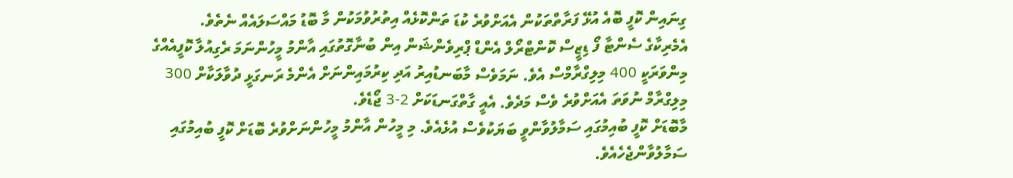ގިނައިން ކޮފީ ބޮއެ އުޅޭ ފަރާތްތަކުން އެއަށްވުރެ ކުޑަ ތަންކޮޅެއް އިތުރުވުމަކުން މާ ބޮޑު މައްސަލައެއް ނެތެވެ.
އެމެރިކާގެ ސެންޓާ ފޯ ޑިޒީސް ކޮންޓްރޯލް އެންޑް ޕްރިވެންޝަން އިން ބުނާގޮތުގައި އާންމު މީހުންނަމަ ރެގިއުލާ ކޮފީއެއްގެ މިންވަރަކީ 400 މިލިގްރާމްސް އެވެ. ނަމަވެސް މާބަނޑުއިރު އަދި ކިރުމައިންނަށް އެންމެ ރަނގަޅީ ދުވާލަކާށް 300 މިލިގްރާމް ނުވަތަ އެއަށްވުރެ ވެސް މަދެވެ. އެއީ ގާތްގަނޑަކަށް 2-3 ޖޯޑެވެ.
މާބޮޑަށް ކޮފީ ބުއިމުގައި ސަމާލުވާންވީ ބަޔަކުވެސް އުޅެއެވެ. މި މީހުން އާންމު މީހުންނަށްވުރެ ބޮޑަށް ކޮފީ ބުއިމުގައި ސަމާލުވާންޖެހެއެވެ.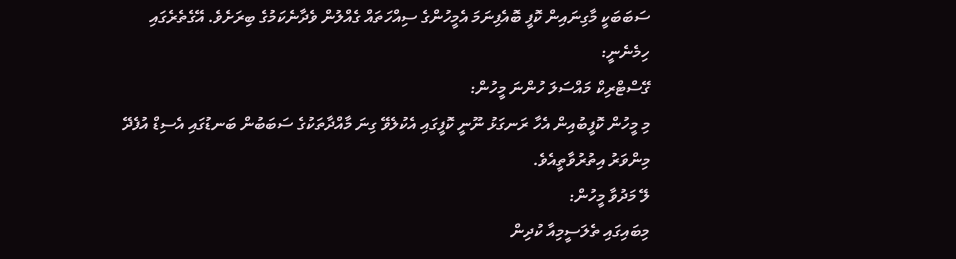ސަބަބަކީ މާގިނައިން ކޮފީ ބޮއެފިނަމަ އެމީހުންގެ ސިއްހަތައް ގެއްލުން ވެދާނެކަމުގެ ބިރަށެވެ. އޭގެތެރެގައި ހިމެނެނީ:
ގޭސްޓްރިކް މައްސަލަ ހުންނަ މީހުން:
މި މީހުން ކޮފީބުއިން އެހާ ރަނގަޅު ނޫނީ ކޮފީގައި އެކުލެވޭ ގިނަ މާއްދާތަކުގެ ސަބަބުން ބަނޑުގައި އެސިޑް އުފެދޭ މިންވަރު އިތުރުވާތީއެވެ.
ލޭ މަދުވާ މީހުން:
މިބައިގައި ތެލަސީމިއާ ކުދިން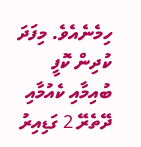ހިމެނެއެވެ. މިފަދަ ކުދިން ކޮފީ ބުއިމާއި ކެއުމާއި ދޭތެރޭ 2 ގަޑިއިރު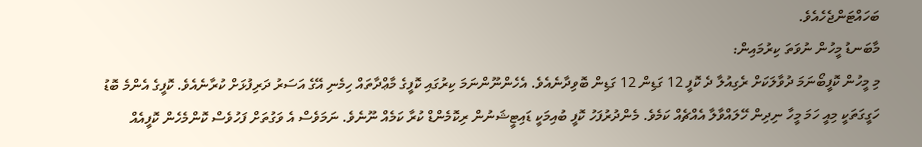ބަހައްޓަންޖެހެއެވެ.
މާބަނޑު މީހުން ނުވަތަ ކިރުމައިން:
މި މީހުން ކޮފީބޯނަމަ ދުވާލަކަށް ރެގިއުލާ ދެ ކޮފީ 12 ގަޑިން 12 ގަޑިން ބޮވިދާނެއެވެ. އެހެންނޫންނަމަ ކިރުގައި ކޮފީގެ މާޢްދާތައް ހިމެނި އޭގެ އަސަރު ދަރިފުޅަށް ކުރާނެއެވެ. ކޮފީގެ އެންމެ ބޮޑު ހަގީގަތަކީ މިއީ ހަމަ މީހާ ނިދިން ހޭލައްވާލާ އެއްޗެއް ކަމެވެ. މެންދުރުފަހު ކޮފީ ބުއިމަކީ ޑައިޓީޝަނުން ރިކޮމެންޑް ކުރާ ކަމެއް ނޫނެވެ. ނަމަވެސް އެ ވަގުތަށް ފަހުވެސް ކޮންމެހެން ކޮފީއެއް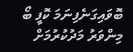ބޮވައިގަނެފިނަމަ ކޮފީ ބޯ މިންވަރު މަދުކުރުމަށް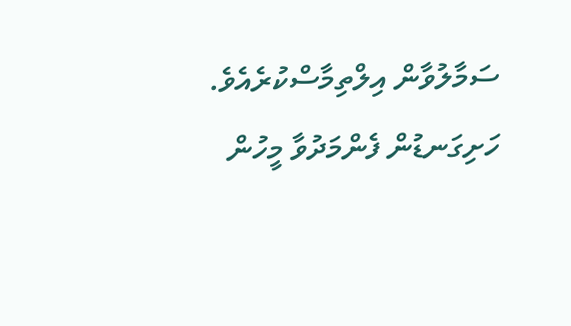ސަމާލުވާން އިލްތިމާސްކުރެއެވެ. ހަށިގަނޑުން ފެންމަދުވާ މީހުން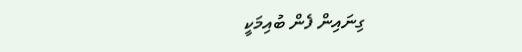ގިނައިން ފެން ބުއިމަކީ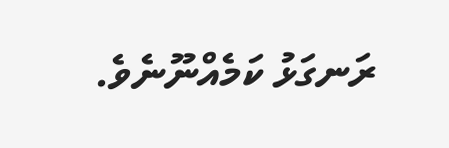ރަނގަޅު ކަމެއްނޫނެވެ.